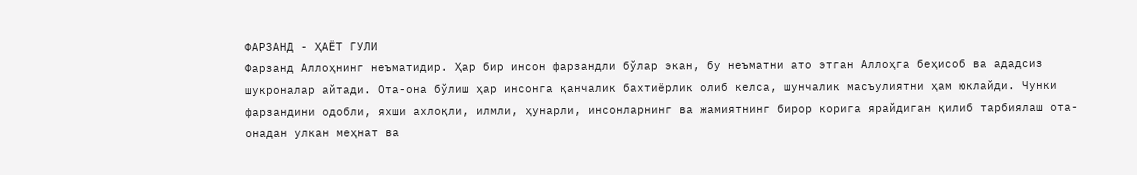ФАРЗАНД - ҲАЁТ ГУЛИ
Фарзанд Аллоҳнинг неъматидир. Ҳар бир инсон фарзандли бўлар экан, бу неъматни ато этган Аллоҳга беҳисоб ва ададсиз шукроналар айтади. Ота-она бўлиш ҳар инсонга қанчалик бахтиёрлик олиб келса, шунчалик масъулиятни ҳам юклайди. Чунки фарзандини одобли, яхши ахлоқли, илмли, ҳунарли, инсонларнинг ва жамиятнинг бирор корига ярайдиган қилиб тарбиялаш ота-онадан улкан меҳнат ва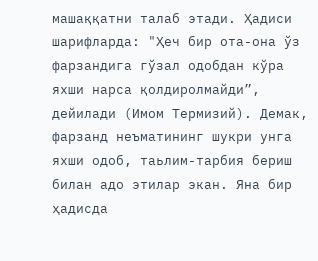машаққатни талаб этади. Ҳадиси шарифларда: "Ҳеч бир ота-она ўз фарзандига гўзал одобдан кўра яхши нарса қолдиролмайди”, дейилади (Имом Термизий). Демак, фарзанд неъматининг шукри унга яхши одоб, таьлим-тарбия бериш билан адо этилар экан. Яна бир ҳадисда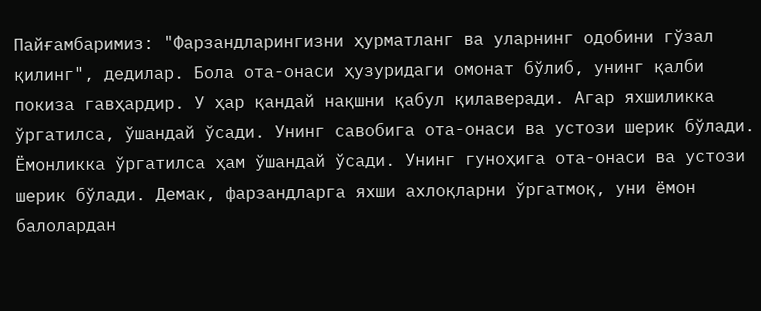Пайғамбаримиз: "Фарзандларингизни ҳурматланг ва уларнинг одобини гўзал қилинг", дедилар. Бола ота-онаси ҳузуридаги омонат бўлиб, унинг қалби покиза гавҳардир. У ҳар қандай нақшни қабул қилаверади. Агар яхшиликка ўргатилса, ўшандай ўсади. Унинг савобига ота-онаси ва устози шерик бўлади. Ёмонликка ўргатилса ҳам ўшандай ўсади. Унинг гуноҳига ота-онаси ва устози шерик бўлади. Демак, фарзандларга яхши ахлоқларни ўргатмоқ, уни ёмон балолардан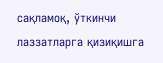сақламоқ, ўткинчи лаззатларга қизиқишга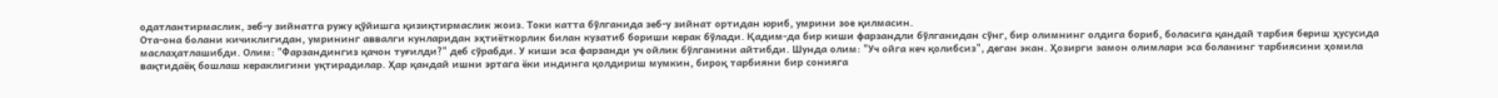одатлантирмаслик, зеб-у зийнатга ружу қўйишга қизиқтирмаслик жоиз. Токи катта бўлганида зеб-у зийнат ортидан юриб, умрини зое қилмасин.
Ота-она болани кичиклигидан, умрининг аввалги кунларидан эҳтиёткорлик билан кузатиб бориши керак бўлади. Қадим-да бир киши фарзандли бўлганидан сўнг, бир олимнинг олдига бориб, боласига қандай тарбия бериш ҳусусида маслаҳатлашибди. Олим: "Фарзандингиз қачон туғилди?" деб сўрабди. У киши эса фарзанди уч ойлик бўлганини айтибди. Шунда олим: "Уч ойга кеч қолибсиз", деган экан. Ҳозирги замон олимлари эса боланинг тарбиясини ҳомила вақтидаёқ бошлаш кераклигини уқтирадилар. Ҳар қандай ишни эртага ёки индинга қолдириш мумкин, бироқ тарбияни бир сонияга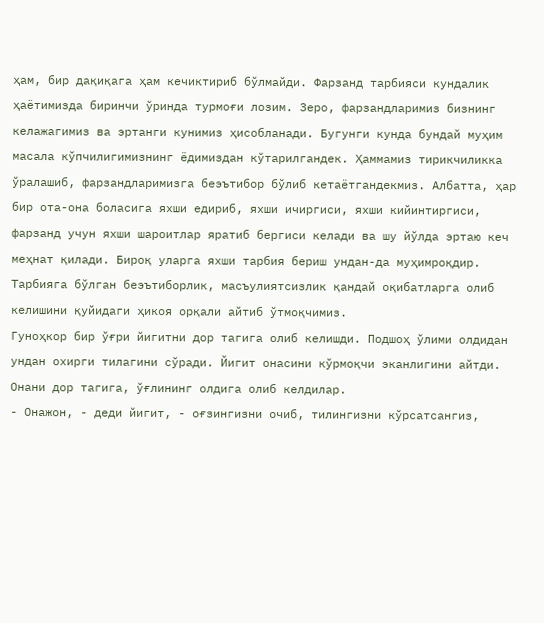ҳам, бир дақиқага ҳам кечиктириб бўлмайди. Фарзанд тарбияси кундалик ҳаётимизда биринчи ўринда турмоғи лозим. Зеро, фарзандларимиз бизнинг келажагимиз ва эртанги кунимиз ҳисобланади. Бугунги кунда бундай муҳим масала кўпчилигимизнинг ёдимиздан кўтарилгандек. Ҳаммамиз тирикчиликка ўралашиб, фарзандларимизга беэътибор бўлиб кетаётгандекмиз. Албатта, ҳар бир ота-она боласига яхши едириб, яхши ичиргиси, яхши кийинтиргиси, фарзанд учун яхши шароитлар яратиб бергиси келади ва шу йўлда эртаю кеч меҳнат қилади. Бироқ уларга яхши тарбия бериш ундан-да муҳимроқдир.
Тарбияга бўлган беэътиборлик, масъулиятсизлик қандай оқибатларга олиб келишини қуйидаги ҳикоя орқали айтиб ўтмоқчимиз.
Гуноҳкор бир ўғри йигитни дор тагига олиб келишди. Подшоҳ ўлими олдидан ундан охирги тилагини сўради. Йигит онасини кўрмоқчи эканлигини айтди. Онани дор тагига, ўғлининг олдига олиб келдилар.
- Онажон, - деди йигит, - оғзингизни очиб, тилингизни кўрсатсангиз,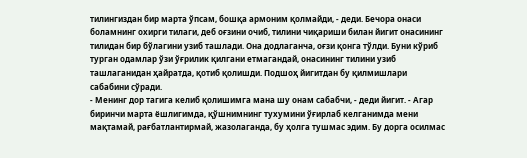тилингиздан бир марта ўпсам, бошқа армоним қолмайди, - деди. Бечора онаси боламнинг охирги тилаги, деб оғзини очиб, тилини чиқариши билан йигит онасининг тилидан бир бўлагини узиб ташлади. Она додлаганча, оғзи қонга тўлди. Буни кўриб турган одамлар ўзи ўғрилик қилгани етмагандай, онасининг тилини узиб ташлаганидан ҳайратда, қотиб қолишди. Подшоҳ йигитдан бу қилмишлари сабабини сўради.
- Менинг дор тагига келиб қолишимга мана шу онам сабабчи, - деди йигит. - Агар биринчи марта ёшлигимда, қўшнимнинг тухумини ўғирлаб келганимда мени мақтамай, рағбатлантирмай, жазолаганда, бу ҳолга тушмас эдим. Бу дорга осилмас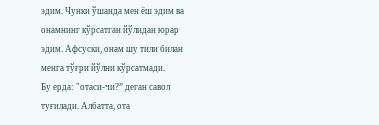эдим. Чунки ўшанда мен ёш эдим ва онамнинг кўрсатган йўлидан юрар эдим. Афсуски, онам шу тили билан менга тўғри йўлни кўрсатмади.
Бу ерда: "отаси-чи?” деган савол туғилади. Албатта, ота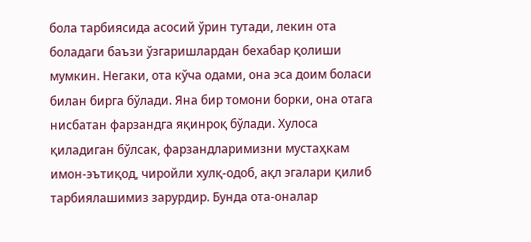бола тарбиясида асосий ўрин тутади, лекин ота боладаги баъзи ўзгаришлардан бехабар қолиши мумкин. Негаки, ота кўча одами, она эса доим боласи билан бирга бўлади. Яна бир томони борки, она отага нисбатан фарзандга яқинроқ бўлади. Хулоса қиладиган бўлсак, фарзандларимизни мустаҳкам имон-эътиқод, чиройли хулқ-одоб, ақл эгалари қилиб тарбиялашимиз зарурдир. Бунда ота-оналар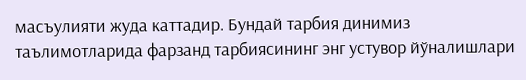масъулияти жуда каттадир. Бундай тарбия динимиз таълимотларида фарзанд тарбиясининг энг устувор йўналишлари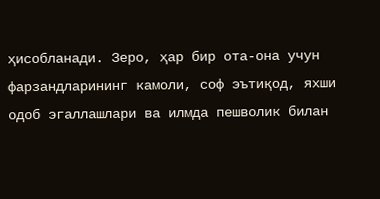ҳисобланади. Зеро, ҳар бир ота-она учун фарзандларининг камоли, соф эътиқод, яхши одоб эгаллашлари ва илмда пешволик билан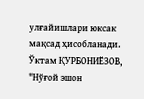улғайишлари юксак мақсад ҳисобланади.
Ўктам ҚУРБОНИЁЗОВ,
"Нўғой эшон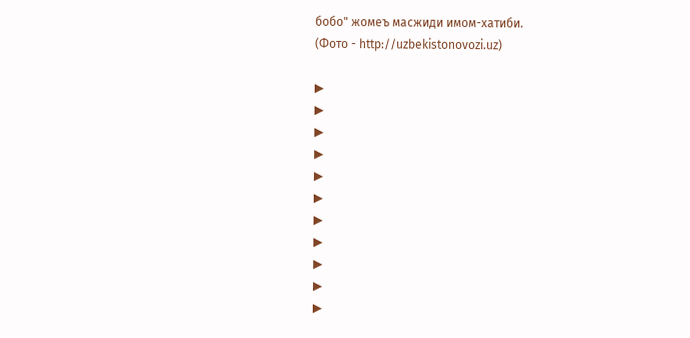бобо" жомеъ масжиди имом-хатиби.
(Фото - http://uzbekistonovozi.uz)

▶
▶
▶
▶
▶
▶
▶
▶
▶
▶
▶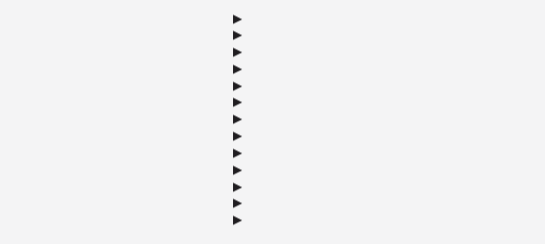▶
▶
▶
▶
▶
▶
▶
▶
▶
▶
▶
▶
▶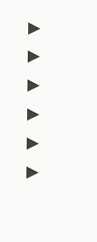▶
▶
▶
▶
▶
▶